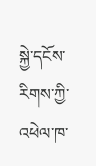སྐྱེ་དངོས་རིགས་ཀྱི་འཕེལ་ཁ་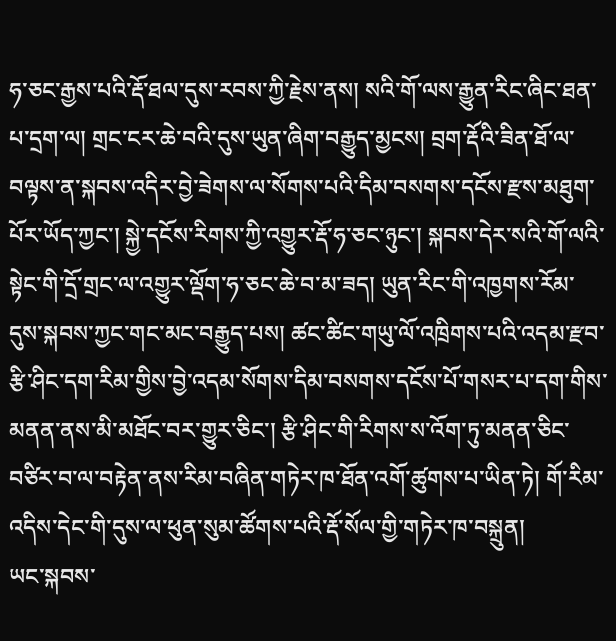ཧ་ཅང་རྒྱས་པའི་རྡོ་ཐལ་དུས་རབས་ཀྱི་རྗེས་ནས། སའི་གོ་ལས་རྒྱུན་རིང་ཞིང་ཐན་པ་དྲག་ལ། གྲང་ངར་ཆེ་བའི་དུས་ཡུན་ཞིག་བརྒྱུད་མྱངས། བྲག་རྡོའི་ཟིན་ཐོ་ལ་བལྟས་ན་སྐབས་འདིར་བྱེ་ཟེགས་ལ་སོགས་པའི་དིམ་བསགས་དངོས་རྫས་མཐུག་པོར་ཡོད་ཀྱང་། སྐྱེ་དངོས་རིགས་ཀྱི་འགྱུར་རྡོ་ཧ་ཅང་ཉུང་། སྐབས་དེར་སའི་གོ་ལའི་སྟེང་གི་དྲོ་གྲང་ལ་འགྱུར་ལྡོག་ཧ་ཅང་ཆེ་བ་མ་ཟད། ཡུན་རིང་གི་འཁྱགས་རོམ་དུས་སྐབས་ཀྱང་གང་མང་བརྒྱུད་པས། ཚང་ཚིང་གཡུ་ལོ་འཁྲིགས་པའི་འདམ་རྫབ་རྩི་ཤིང་དག་རིམ་གྱིས་བྱེ་འདམ་སོགས་དིམ་བསགས་དངོས་པོ་གསར་པ་དག་གིས་མནན་ནས་མི་མཐོང་བར་གྱུར་ཅིང་། རྩི་ཤིང་གི་རིགས་ས་འོག་ཏུ་མནན་ཅིང་བཙིར་བ་ལ་བརྟེན་ནས་རིམ་བཞིན་གཏེར་ཁ་ཐོན་འགོ་ཚུགས་པ་ཡིན་ཏེ། གོ་རིམ་འདིས་དེང་གི་དུས་ལ་ཕུན་སུམ་ཚོགས་པའི་རྡོ་སོལ་གྱི་གཏེར་ཁ་བསྐྲུན།
ཡང་སྐབས་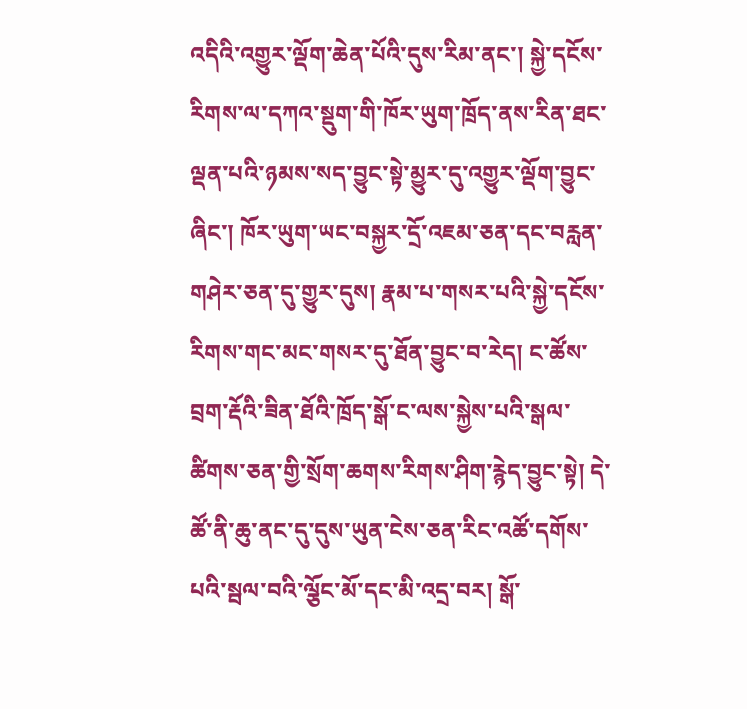འདིའི་འགྱུར་ལྡོག་ཆེན་པོའི་དུས་རིམ་ནང་། སྐྱེ་དངོས་རིགས་ལ་དཀའ་སྡུག་གི་ཁོར་ཡུག་ཁྲོད་ནས་རིན་ཐང་ལྡན་པའི་ཉམས་སད་བྱུང་སྟེ་མྱུར་དུ་འགྱུར་ལྡོག་བྱུང་ཞིང་། ཁོར་ཡུག་ཡང་བསྐྱར་དྲོ་འཇམ་ཅན་དང་བརླན་གཤེར་ཅན་དུ་གྱུར་དུས། རྣམ་པ་གསར་པའི་སྐྱེ་དངོས་རིགས་གང་མང་གསར་དུ་ཐོན་བྱུང་བ་རེད། ང་ཚོས་བྲག་རྡོའི་ཟིན་ཐོའི་ཁྲོད་སྒོ་ང་ལས་སྐྱེས་པའི་སྒལ་ཚིགས་ཅན་གྱི་སྲོག་ཆགས་རིགས་ཤིག་རྙེད་བྱུང་སྟེ། དེ་ཚོ་ནི་ཆུ་ནང་དུ་དུས་ཡུན་ངེས་ཅན་རིང་འཚོ་དགོས་པའི་སྦལ་བའི་ལྕོང་མོ་དང་མི་འདྲ་བར། སྒོ་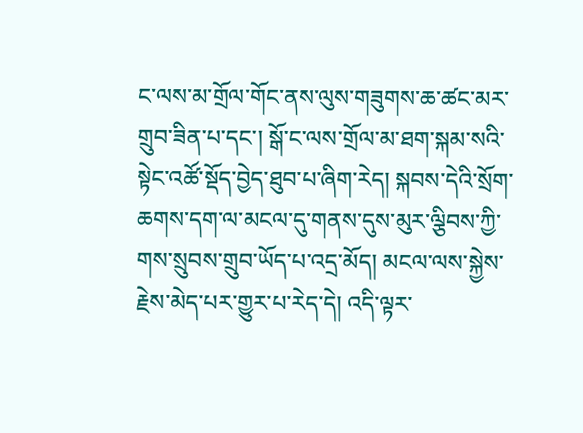ང་ལས་མ་གྲོལ་གོང་ནས་ལུས་གཟུགས་ཆ་ཚང་མར་གྲུབ་ཟིན་པ་དང་། སྒོ་ང་ལས་གྲོལ་མ་ཐག་སྐམ་སའི་སྟེང་འཚོ་སྡོད་བྱེད་ཐུབ་པ་ཞིག་རེད། སྐབས་དེའི་སྲོག་ཆགས་དག་ལ་མངལ་དུ་གནས་དུས་མུར་ལྕིབས་ཀྱི་གས་སྲུབས་གྲུབ་ཡོད་པ་འདྲ་མོད། མངལ་ལས་སྐྱེས་རྗེས་མེད་པར་གྱུར་པ་རེད་དེ། འདི་ལྟར་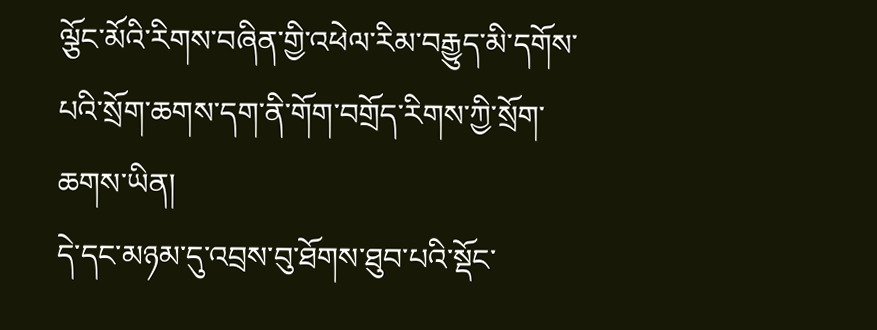ལྕོང་མོའི་རིགས་བཞིན་གྱི་འཕེལ་རིམ་བརྒྱུད་མི་དགོས་པའི་སྲོག་ཆགས་དག་ནི་གོག་བགྲོད་རིགས་ཀྱི་སྲོག་ཆགས་ཡིན།
དེ་དང་མཉམ་དུ་འབྲས་བུ་ཐོགས་ཐུབ་པའི་སྡོང་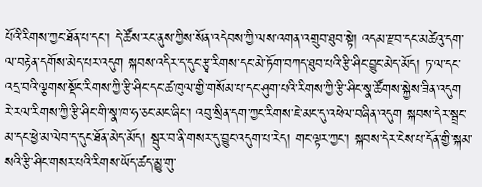པོའི་རིགས་ཀྱང་ཐོན་པ་དང་། དེ་ཚོས་རང་ནུས་ཀྱིས་སོན་འདེབས་ཀྱི་ལས་འགན་འགྲུབ་ཐུབ་སྟེ། འདམ་རྫབ་དང་མཚེའུ་དག་ལ་བརྟེན་དགོས་མེད་པར་འདུག སྐབས་འདིར་ད་དུང་རྩྭ་རིགས་དང་མེ་ཏོག་བཀད་ཐུབ་པའི་རྩི་ཤིང་བྱུང་མེད་མོད། ཏ་ལ་དང་འདྲ་བའི་ལྕགས་སྡོང་རིགས་ཀྱི་རྩི་ཤིང་དང་ཚ་ཁུལ་གྱི་གསོམ་པ་དང་ཤུག་པའི་རིགས་ཀྱི་རྩི་ཤིང་སྣ་ཚོགས་སྐྱེས་ཟིན་འདུག རེ་རལ་རིགས་ཀྱི་རྩི་ཤིང་གི་སྣ་ཁ་ཧ་ཅང་མང་ཞིང་། འབུ་སྲིན་དག་ཀྱང་རིགས་ཇེ་མང་དུ་འཕེལ་བཞིན་འདུག སྐབས་དེར་སྦྲང་མ་དང་ཕྱེ་མ་ལེབ་ད་དུང་ཐོན་མེད་མོད། སྦུར་བ་ནི་གསར་དུ་བྱུང་འདུག་པ་རེད། གང་ལྟར་ཀྱང་། སྐབས་དེར་ངེས་པ་དོན་གྱི་སྐམ་སའི་རྩི་ཤིང་གསར་པའི་རིགས་ཡོད་ཚད་མྱུ་གུ་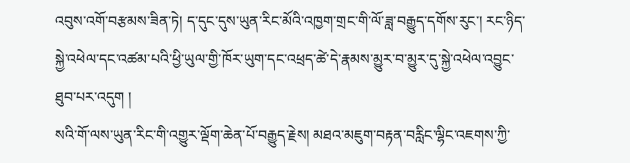འབུས་འགོ་བརྩམས་ཟིན་ཏེ། ད་དུང་དུས་ཡུན་རིང་མོའི་འཁྱག་གྲང་གི་ལོ་ཟླ་བརྒྱུད་དགོས་རུང་། རང་ཉིད་སྐྱེ་འཕེལ་དང་འཚམ་པའི་ཕྱི་ཡུལ་གྱི་ཁོར་ཡུག་དང་འཕྲད་ཚེ་དེ་རྣམས་མྱུར་བ་མྱུར་དུ་སྐྱེ་འཕེལ་འབྱུང་ཐུབ་པར་འདུག །
སའི་གོ་ལས་ཡུན་རིང་གི་འགྱུར་ལྡོག་ཆེན་པོ་བརྒྱུད་རྗེས། མཐའ་མཇུག་བརྟན་བརླིང་ལྷིང་འཇགས་ཀྱི་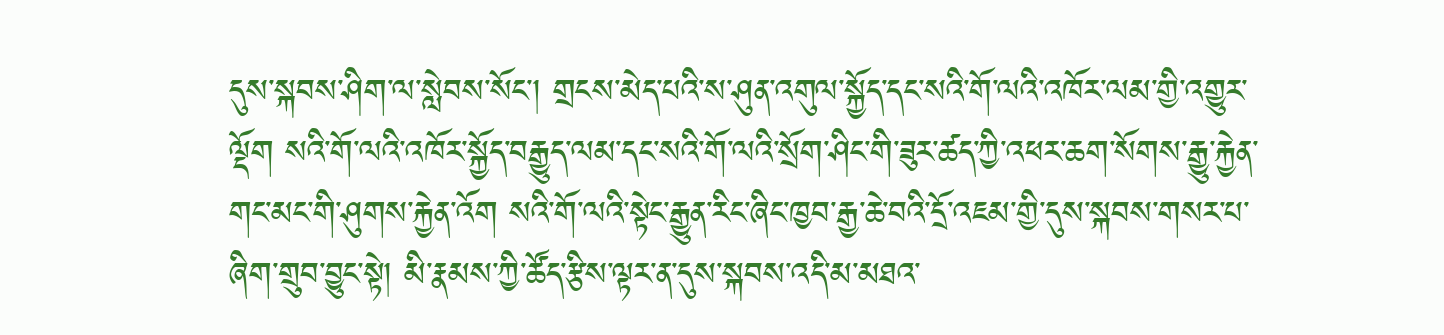དུས་སྐབས་ཤིག་ལ་སླེབས་སོང་། གྲངས་མེད་པའི་ས་ཤུན་འགུལ་སྐྱོད་དང་སའི་གོ་ལའི་འཁོར་ལམ་གྱི་འགྱུར་ལྡོག སའི་གོ་ལའི་འཁོར་སྐྱོད་བརྒྱུད་ལམ་དང་སའི་གོ་ལའི་སྲོག་ཤིང་གི་ཟུར་ཚད་ཀྱི་འཕར་ཆག་སོགས་རྒྱུ་རྐྱེན་གང་མང་གི་ཤུགས་རྐྱེན་འོག སའི་གོ་ལའི་སྟེང་རྒྱུན་རིང་ཞིང་ཁྱབ་རྒྱ་ཆེ་བའི་དྲོ་འཇམ་གྱི་དུས་སྐབས་གསར་པ་ཞིག་གྲུབ་བྱུང་སྟེ། མི་རྣམས་ཀྱི་ཚོད་རྩིས་ལྟར་ན་དུས་སྐབས་འདི་མ་མཐའ་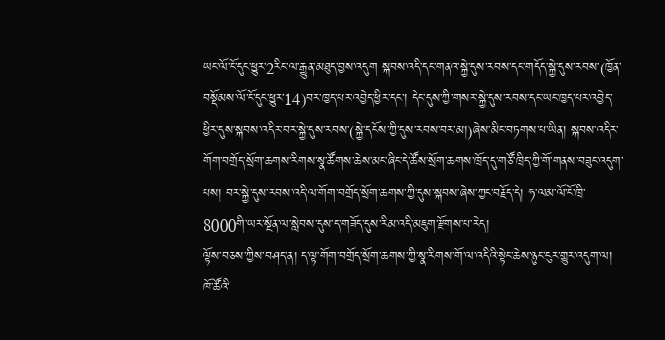ཡང་ལོ་ངོ་དུང་ཕྱུར་2རིང་ལ་རྒྱུན་མཐུད་བྱས་འདུག སྐབས་འདི་དང་གནའ་སྐྱེ་དུས་རབས་དང་གདོད་སྐྱེ་དུས་རབས་(ཁྱོན་བསྡོམས་ལོ་ངོ་དུང་ཕྱུར་14)བར་ཁྱད་པར་འབྱེད་ཕྱིར་དང་། དེང་དུས་ཀྱི་གསར་སྐྱེ་དུས་རབས་དང་ཡང་ཁྱད་པར་འབྱེད་ཕྱིར་དུས་སྐབས་འདིར་བར་སྐྱེ་དུས་རབས་(སྐྱེ་དངོས་ཀྱི་དུས་རབས་བར་མ།)ཞེས་མིང་བཏགས་པ་ཡིན། སྐབས་འདིར་གོག་བགྲོད་སྲོག་ཆགས་རིགས་སྣ་ཚོགས་ཆེས་མང་ཞིང་དེ་ཚོས་སྲོག་ཆགས་ཁྲོད་དུ་གཙོ་ཁྲིད་ཀྱི་གོ་གནས་བཟུང་འདུག་པས། བར་སྐྱེ་དུས་རབས་འདི་ལ་གོག་བགྲོད་སྲོག་ཆགས་ཀྱི་དུས་སྐབས་ཞེས་ཀྱང་བརྗོད་དེ། ཧ་ལམ་ལོ་ངོ་ཁྲི་8000གི་ཡར་སྔོན་ལ་སླེབས་དུས་ད་གཟོད་དུས་རིམ་འདི་མཇུག་རྫོགས་པ་རེད།
ལྟོས་བཅས་ཀྱིས་བཤད་ན། ད་ལྟ་གོག་བགྲོད་སྲོག་ཆགས་ཀྱི་སྣ་རིགས་གོ་ལ་འདིའི་སྟེང་ཆེས་ཉུང་ངུར་གྱུར་འདུག་ལ། ཁོ་ཚོའི་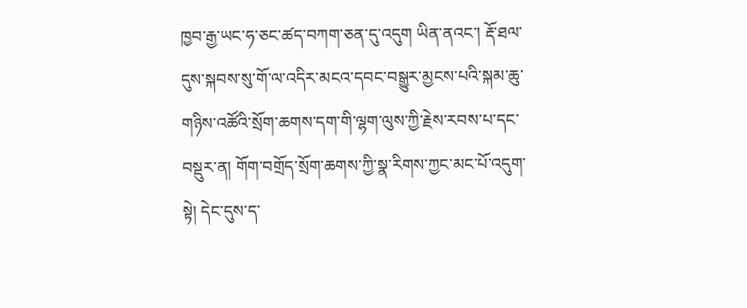ཁྱབ་རྒྱ་ཡང་ཧ་ཅང་ཚད་བཀག་ཅན་དུ་འདུག ཡིན་ནའང་། རྡོ་ཐལ་དུས་སྐབས་སུ་གོ་ལ་འདིར་མངའ་དབང་བསྒྱུར་མྱངས་པའི་སྐམ་ཆུ་གཉིས་འཚོའི་སྲོག་ཆགས་དག་གི་ལྷག་ལུས་ཀྱི་རྗེས་རབས་པ་དང་བསྡུར་ན། གོག་བགྲོད་སྲོག་ཆགས་ཀྱི་སྣ་རིགས་ཀྱང་མང་པོ་འདུག་སྟེ། དེང་དུས་ད་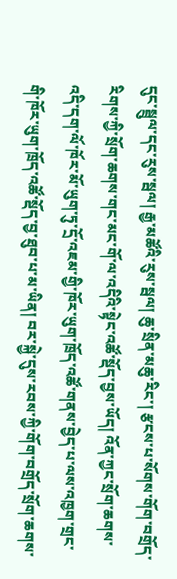དུང་སྦྲུལ་དང་རུས་སྦལ། རྒྱ་མཚོའི་རུས་སྦལ། ཆུ་སྲིན་མཆུ་རིང་། རྩངས་པ་སོགས་གོག་བགྲོད་རིགས་ཀྱི་སྲོག་ཆགས་གང་མང་གོ་ལ་འདིའི་སྟེང་འཚོ་སྡོད་བྱས་ཡོད། འོན་ཀྱང་སྲོག་ཆགས་འདི་དག་ལོ་ཁོར་མོ་ཡུག་ཏུ་དྲོ་འཇམ་གྱི་ཁོར་ཡུག་ཁྲོད་འཚོ་གནས་བྱེད་པ་ལས་འཁྱག་གྲང་གི་ཁོར་ཡུག་ཁྲོད་འཚོ་སྡོད་བྱ་ཐུབ་པ་མ་ཡིན། བར་སྐྱེ་དུས་རབས་ཀྱི་གོག་བགྲོད་སྲོག་ཆགས་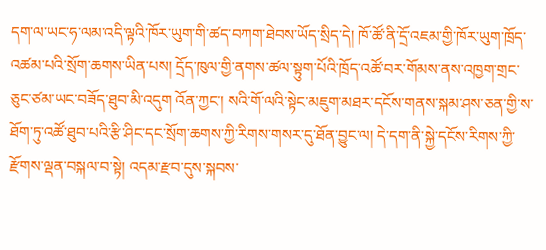དག་ལ་ཡང་ཧ་ལམ་འདི་ལྟའི་ཁོར་ཡུག་གི་ཚད་བཀག་ཐེབས་ཡོད་སྲིད་དེ། ཁོ་ཚོ་ནི་དྲོ་འཇམ་གྱི་ཁོར་ཡུག་ཁྲོད་འཚམ་པའི་སྲོག་ཆགས་ཡིན་པས། དྲོད་ཁུལ་གྱི་ནགས་ཚལ་སྟུག་པོའི་ཁྲོད་འཚོ་བར་གོམས་ནས་འཁྱག་གྲང་ཅུང་ཙམ་ཡང་བཟོད་ཐུབ་མི་འདུག འོན་ཀྱང་། སའི་གོ་ལའི་སྟེང་མཇུག་མཐར་དངོས་གནས་སྐམ་ཤས་ཅན་གྱི་ས་ཐོག་ཏུ་འཚོ་ཐུབ་པའི་རྩི་ཤིང་དང་སྲོག་ཆགས་ཀྱི་རིགས་གསར་དུ་ཐོན་བྱུང་ལ། དེ་དག་ནི་སྐྱེ་དངོས་རིགས་ཀྱི་རྫོགས་ལྡན་བསྐལ་བ་སྟེ། འདམ་རྫབ་དུས་སྐབས་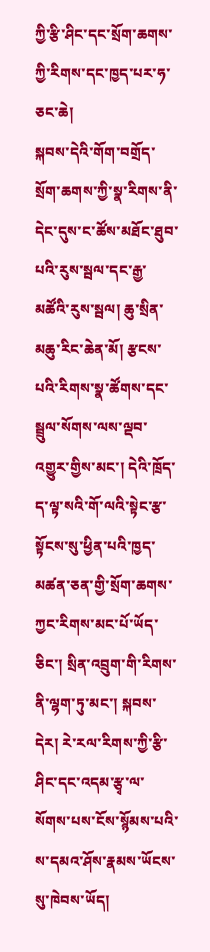ཀྱི་རྩི་ཤིང་དང་སྲོག་ཆགས་ཀྱི་རིགས་དང་ཁྱད་པར་ཧ་ཅང་ཆེ།
སྐབས་དེའི་གོག་བགྲོད་སྲོག་ཆགས་ཀྱི་སྣ་རིགས་ནི་དེང་དུས་ང་ཚོས་མཐོང་ཐུབ་པའི་རུས་སྦལ་དང་རྒྱ་མཚོའི་རུས་སྦལ། ཆུ་སྲིན་མཆུ་རིང་ཆེན་མོ། རྩངས་པའི་རིགས་སྣ་ཚོགས་དང་སྦྲུལ་སོགས་ལས་ལྡབ་འགྱུར་གྱིས་མང་། དེའི་ཁྲོད་ད་ལྟ་སའི་གོ་ལའི་སྟེང་རྩ་སྟོངས་སུ་ཕྱིན་པའི་ཁྱད་མཚན་ཅན་གྱི་སྲོག་ཆགས་ཀྱང་རིགས་མང་པོ་ཡོད་ཅིང་། སྲིན་འབྲུག་གི་རིགས་ནི་ལྷག་ཏུ་མང་། སྐབས་དེར། རེ་རལ་རིགས་ཀྱི་རྩི་ཤིང་དང་འདམ་རྩྭ་ལ་སོགས་པས་ངོས་སྙོམས་པའི་ས་དམའ་ཤོས་རྣམས་ཡོངས་སུ་ཁེབས་ཡོད།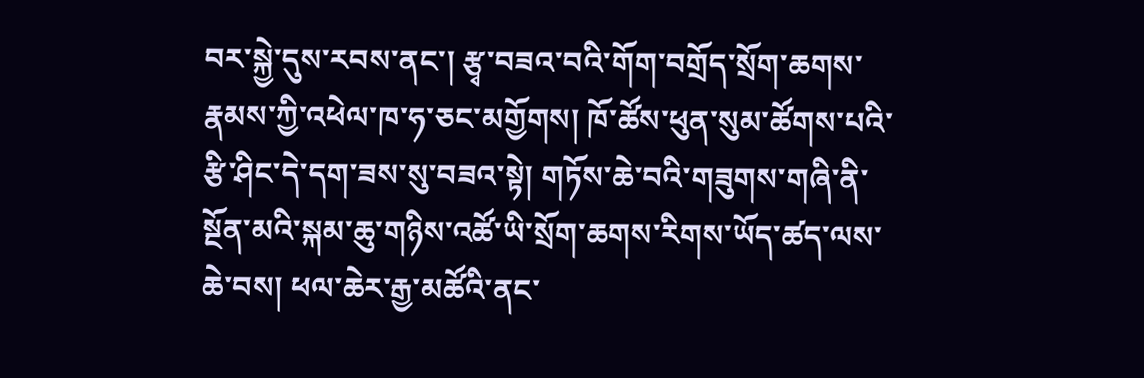བར་སྐྱེ་དུས་རབས་ནང་། རྩྭ་བཟའ་བའི་གོག་བགྲོད་སྲོག་ཆགས་རྣམས་ཀྱི་འཕེལ་ཁ་ཧ་ཅང་མགྱོགས། ཁོ་ཚོས་ཕུན་སུམ་ཚོགས་པའི་རྩི་ཤིང་དེ་དག་ཟས་སུ་བཟའ་སྟེ། གཏོས་ཆེ་བའི་གཟུགས་གཞི་ནི་སྔོན་མའི་སྐམ་ཆུ་གཉིས་འཚོ་ཡི་སྲོག་ཆགས་རིགས་ཡོད་ཚད་ལས་ཆེ་བས། ཕལ་ཆེར་རྒྱ་མཚོའི་ནང་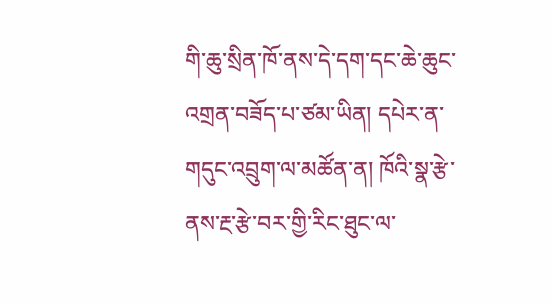གི་ཆུ་སྲིན་ཁོ་ནས་དེ་དག་དང་ཆེ་ཆུང་འགྲན་བཟོད་པ་ཙམ་ཡིན། དཔེར་ན་གདུང་འབྲུག་ལ་མཚོན་ན། ཁོའི་སྣ་རྩེ་ནས་རྔ་རྩེ་བར་གྱི་རིང་ཐུང་ལ་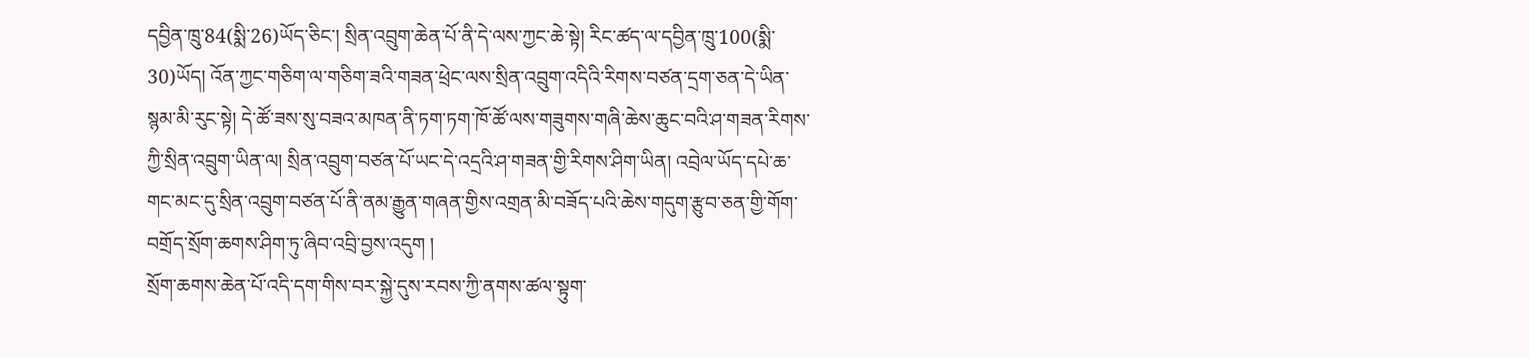དབྱིན་ཁྲུ་84(སྨི་26)ཡོད་ཅིང་། སྲིན་འབྲུག་ཆེན་པོ་ནི་དེ་ལས་ཀྱང་ཆེ་སྟེ། རིང་ཚད་ལ་དབྱིན་ཁྲུ་100(སྨི་30)ཡོད། འོན་ཀྱང་གཅིག་ལ་གཅིག་ཟའི་གཟན་ཕྲེང་ལས་སྲིན་འབྲུག་འདིའི་རིགས་བཙན་དྲག་ཅན་དེ་ཡིན་སྙམ་མི་རུང་སྟེ། དེ་ཚོ་ཟས་སུ་བཟའ་མཁན་ནི་ཏག་ཏག་ཁོ་ཚོ་ལས་གཟུགས་གཞི་ཆེས་ཆུང་བའི་ཤ་གཟན་རིགས་ཀྱི་སྲིན་འབྲུག་ཡིན་ལ། སྲིན་འབྲུག་བཙན་པོ་ཡང་དེ་འདྲའི་ཤ་གཟན་གྱི་རིགས་ཤིག་ཡིན། འབྲེལ་ཡོད་དཔེ་ཆ་གང་མང་དུ་སྲིན་འབྲུག་བཙན་པོ་ནི་ནམ་རྒྱུན་གཞན་གྱིས་འགྲན་མི་བཟོད་པའི་ཆེས་གདུག་རྩུབ་ཅན་གྱི་གོག་བགྲོད་སྲོག་ཆགས་ཤིག་ཏུ་ཞིབ་འབྲི་བྱས་འདུག །
སྲོག་ཆགས་ཆེན་པོ་འདི་དག་གིས་བར་སྐྱེ་དུས་རབས་ཀྱི་ནགས་ཚལ་སྟུག་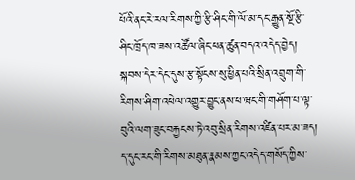པོའི་ནང་རེ་རལ་རིགས་ཀྱི་རྩི་ཤིང་གི་ལོ་མ་དང་རྒྱུན་སྔོ་རྩི་ཤིང་ཁྲོད་ཁ་ཟས་འཚོལ་ཞིང་ཕན་ཚུན་བདའ་འདེད་བྱེད། སྐབས་དེར་དེང་དུས་རྩ་སྟོངས་སུ་ཕྱིན་པའི་སྲིན་འབྲུག་གི་རིགས་ཤིག་འཕེལ་འགྱུར་བྱུང་ནས་ཕ་ཝང་གི་གཤོག་པ་ལྟ་བུའི་ལག་ཟུང་བརྐྱངས་ཏེ་འབུ་སྲིན་རིགས་འཛིན་པར་མ་ཟད། ད་དུང་རང་གི་རིགས་མཐུན་རྣམས་ཀྱང་འདེད་གསོད་ཀྱིས་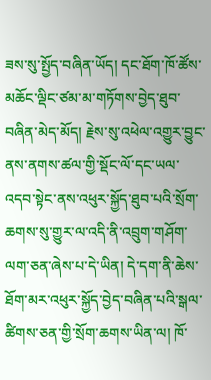ཟས་སུ་སྤྱོད་བཞིན་ཡོད། དང་ཐོག་ཁོ་ཚོས་མཆོང་ལྡིང་ཙམ་མ་གཏོགས་བྱེད་ཐུབ་བཞིན་མེད་མོད། རྗེས་སུ་འཕེལ་འགྱུར་བྱུང་ནས་ནགས་ཚལ་གྱི་སྡོང་ལོ་དང་ཡལ་འདབ་སྟེང་ནས་འཕུར་སྐྱོད་ཐུབ་པའི་སྲོག་ཆགས་སུ་གྱུར་ལ་འདི་ནི་འབྲུག་གཤོག་ལག་ཅན་ཞེས་པ་དེ་ཡིན། དེ་དག་ནི་ཆེས་ཐོག་མར་འཕུར་སྐྱོད་བྱེད་བཞིན་པའི་སྒལ་ཚིགས་ཅན་གྱི་སྲོག་ཆགས་ཡིན་ལ། ཁོ་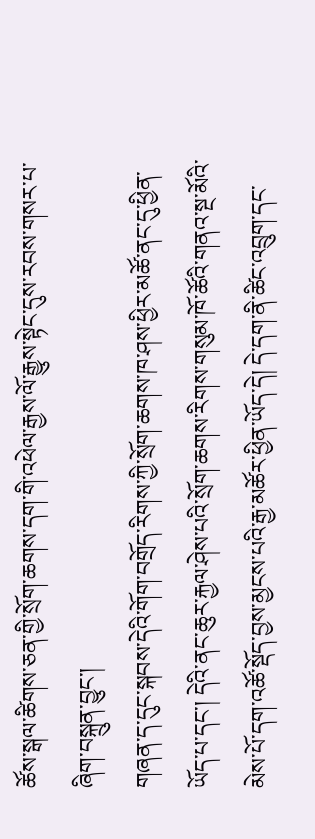ཚོས་སྒལ་ཚིགས་ཅན་གྱི་སྲོག་ཆགས་དག་གི་འཕེལ་རྒྱས་ལོ་རྒྱུས་སྟེང་དུས་རབས་གསར་པ་ཞིག་བསྐྲུན་བྱུང་།
གཞན་ད་དུང་སྐབས་དེའི་གོག་བགྲོད་རིགས་ཀྱི་སྲོག་ཆགས་ཁ་ཤས་ཕྱིར་མཚོ་ནང་དུ་ཕྱིན་ཡོད་པ་དང་། དེའི་ནང་ཆུར་རྐྱལ་ཤེས་པའི་སྲོག་ཆགས་རིགས་གསུམ་ཁོ་ཚོའི་གནའ་སྔ་མོའི་མེས་པོ་དག་འཚོ་སྡོད་བྱས་མྱངས་པའི་རྒྱ་མཚོར་ཕྱིན་ཡོད་དེ། དེ་དག་ནི་ཚིང་འབྲུག་དང་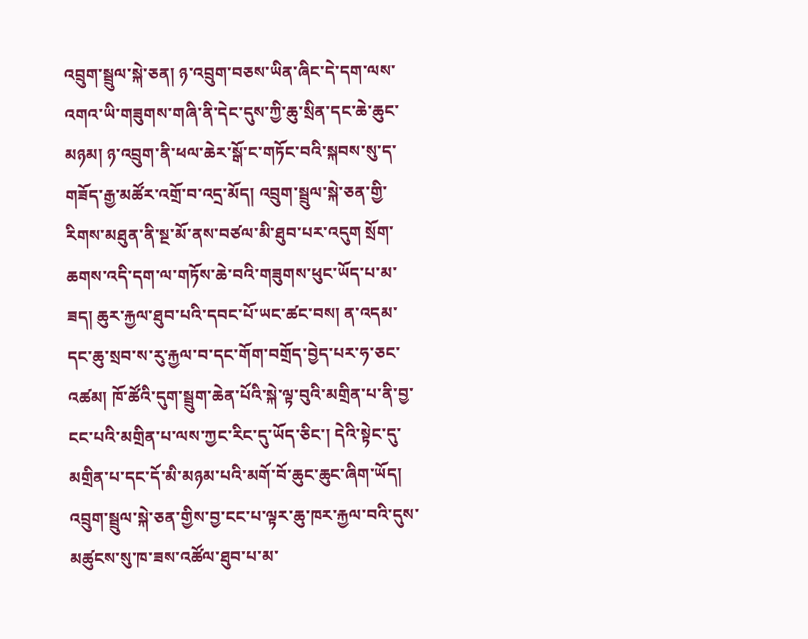འབྲུག་སྦྲུལ་སྐེ་ཅན། ཉ་འབྲུག་བཅས་ཡིན་ཞིང་དེ་དག་ལས་འགའ་ཡི་གཟུགས་གཞི་ནི་དེང་དུས་ཀྱི་ཆུ་སྲིན་དང་ཆེ་ཆུང་མཉམ། ཉ་འབྲུག་ནི་ཕལ་ཆེར་སྒོ་ང་གཏོང་བའི་སྐབས་སུ་ད་གཟོད་རྒྱ་མཚོར་འགྲོ་བ་འདྲ་མོད། འབྲུག་སྦྲུལ་སྐེ་ཅན་གྱི་རིགས་མཐུན་ནི་སྔ་མོ་ནས་བཙལ་མི་ཐུབ་པར་འདུག སྲོག་ཆགས་འདི་དག་ལ་གཏོས་ཆེ་བའི་གཟུགས་ཕུང་ཡོད་པ་མ་ཟད། ཆུར་རྐྱལ་ཐུབ་པའི་དབང་པོ་ཡང་ཚང་བས། ན་འདམ་དང་ཆུ་སྲབ་ས་རུ་རྐྱལ་བ་དང་གོག་བགྲོད་བྱེད་པར་ཧ་ཅང་འཚམ། ཁོ་ཚོའི་དུག་སྦྲུག་ཆེན་པོའི་སྐེ་ལྟ་བུའི་མགྲིན་པ་ནི་བྱ་ངང་པའི་མགྲིན་པ་ལས་ཀྱང་རིང་དུ་ཡོད་ཅིང་། དེའི་སྟེང་དུ་མགྲིན་པ་དང་དོ་མི་མཉམ་པའི་མགོ་བོ་ཆུང་ཆུང་ཞིག་ཡོད། འབྲུག་སྦྲུལ་སྐེ་ཅན་གྱིས་བྱ་ངང་པ་ལྟར་ཆུ་ཁར་རྐྱལ་བའི་དུས་མཚུངས་སུ་ཁ་ཟས་འཚོལ་ཐུབ་པ་མ་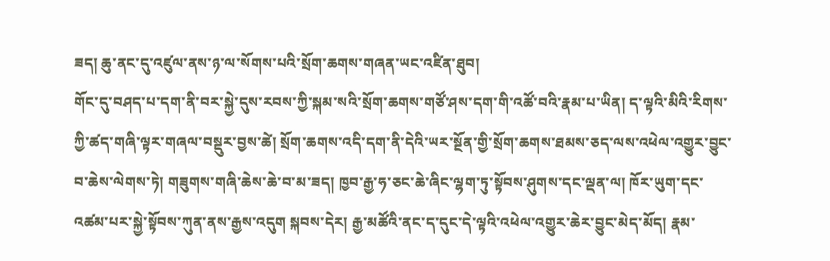ཟད། ཆུ་ནང་དུ་འཛུལ་ནས་ཉ་ལ་སོགས་པའི་སྲོག་ཆགས་གཞན་ཡང་འཛིན་ཐུབ།
གོང་དུ་བཤད་པ་དག་ནི་བར་སྐྱེ་དུས་རབས་ཀྱི་སྐམ་སའི་སྲོག་ཆགས་གཙོ་ཤས་དག་གི་འཚོ་བའི་རྣམ་པ་ཡིན། ད་ལྟའི་མིའི་རིགས་ཀྱི་ཚད་གཞི་ལྟར་གཞལ་བསྡུར་བྱས་ཚེ། སྲོག་ཆགས་འདི་དག་ནི་དེའི་ཡར་སྔོན་གྱི་སྲོག་ཆགས་ཐམས་ཅད་ལས་འཕེལ་འགྱུར་བྱུང་བ་ཆེས་ལེགས་ཏེ། གཟུགས་གཞི་ཆེས་ཆེ་བ་མ་ཟད། ཁྱབ་རྒྱ་ཧ་ཅང་ཆེ་ཞིང་ལྷག་ཏུ་སྟོབས་ཤུགས་དང་ལྡན་ལ། ཁོར་ཡུག་དང་འཚམ་པར་སྐྱེ་སྟོབས་ཀུན་ནས་རྒྱས་འདུག སྐབས་དེར། རྒྱ་མཚོའི་ནང་ད་དུང་དེ་ལྟའི་འཕེལ་འགྱུར་ཆེར་བྱུང་མེད་མོད། རྣམ་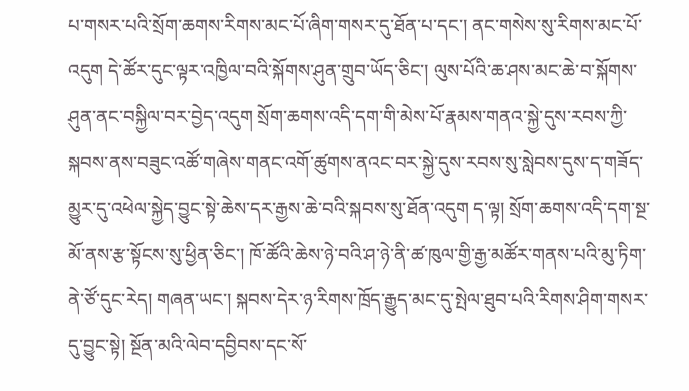པ་གསར་པའི་སྲོག་ཆགས་རིགས་མང་པོ་ཞིག་གསར་དུ་ཐོན་པ་དང་། ནང་གསེས་སུ་རིགས་མང་པོ་འདུག དེ་ཚོར་དུང་ལྟར་འཁྱིལ་བའི་སྐོགས་ཤུན་གྲུབ་ཡོད་ཅིང་། ལུས་པོའི་ཆ་ཤས་མང་ཆེ་བ་སྐོགས་ཤུན་ནང་བསྐྱིལ་བར་བྱེད་འདུག སྲོག་ཆགས་འདི་དག་གི་མེས་པོ་རྣམས་གནའ་སྐྱེ་དུས་རབས་ཀྱི་སྐབས་ནས་བཟུང་འཚོ་གཞེས་གནང་འགོ་ཚུགས་ནའང་བར་སྐྱེ་དུས་རབས་སུ་སླེབས་དུས་ད་གཟོད་མྱུར་དུ་འཕེལ་སྐྱེད་བྱུང་སྟེ་ཆེས་དར་རྒྱས་ཆེ་བའི་སྐབས་སུ་ཐོན་འདུག ད་ལྟ། སྲོག་ཆགས་འདི་དག་སྔ་མོ་ནས་རྩ་སྟོངས་སུ་ཕྱིན་ཅིང་། ཁོ་ཚོའི་ཆེས་ཉེ་བའི་ཤ་ཉེ་ནི་ཚ་ཁུལ་གྱི་རྒྱ་མཚོར་གནས་པའི་མུ་ཏིག་ནེ་ཙོ་དུང་རེད། གཞན་ཡང་། སྐབས་དེར་ཉ་རིགས་ཁྲོད་རྒྱུད་མང་དུ་སྤེལ་ཐུབ་པའི་རིགས་ཤིག་གསར་དུ་བྱུང་སྟེ། སྔོན་མའི་ལེབ་དབྱིབས་དང་སོ་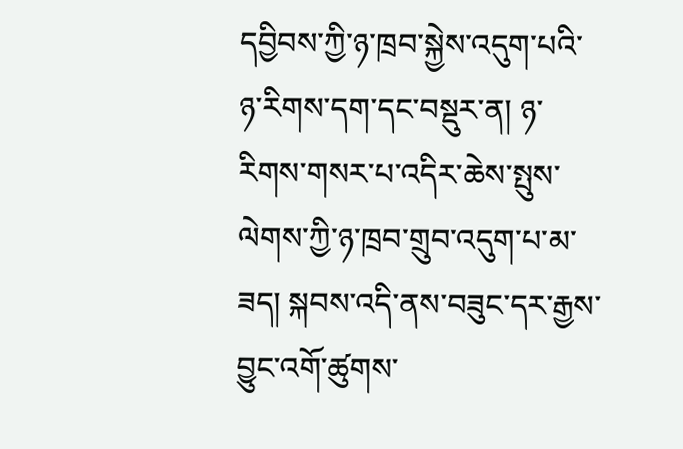དབྱིབས་ཀྱི་ཉ་ཁྲབ་སྐྱེས་འདུག་པའི་ཉ་རིགས་དག་དང་བསྡུར་ན། ཉ་རིགས་གསར་པ་འདིར་ཆེས་སྤུས་ལེགས་ཀྱི་ཉ་ཁྲབ་གྲུབ་འདུག་པ་མ་ཟད། སྐབས་འདི་ནས་བཟུང་དར་རྒྱས་བྱུང་འགོ་ཚུགས་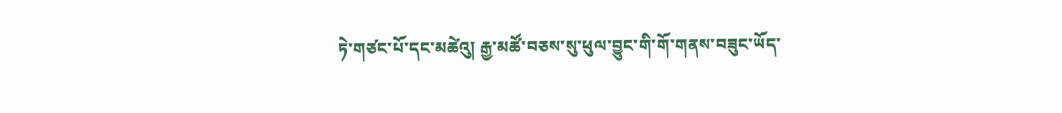ཏེ་གཙང་པོ་དང་མཚེའུ། རྒྱ་མཚོ་བཅས་སུ་ཕུལ་བྱུང་གི་གོ་གནས་བཟུང་ཡོད་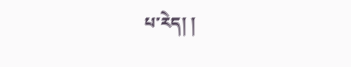པ་རེད། །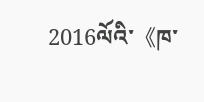2016ལོའི་《ཁ་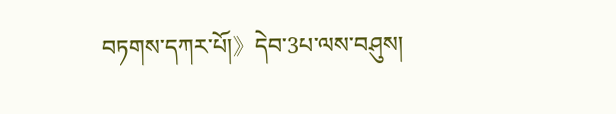བཏགས་དཀར་པོ།》དེབ་3པ་ལས་བཤུས།